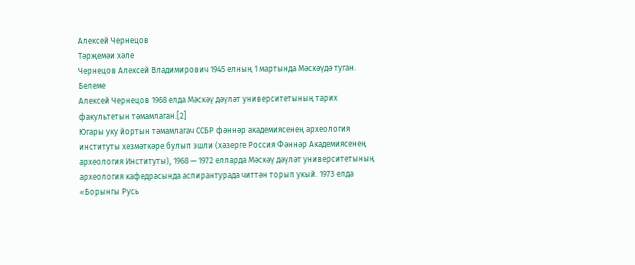Алексей Чернецов
Тәрҗемәи хәле
Чернецов Алексей Владимирович 1945 елның 1 мартында Мәскәүдә туган.
Белеме
Алексей Чернецов 1968 елда Мәскәү дәүләт университетының тарих факультетын тәмамлаган.[2]
Югары уку йортын тәмамлагач ССБР фәннәр академиясенең археология институты хезмәткәре булып эшли (хәзерге Россия Фәннәр Академиясенең археология Институты), 1968 — 1972 елларда Мәскәү дәүләт университетының археология кафедрасында аспирантурада читтән торып укый. 1973 елда «Борынгы Русь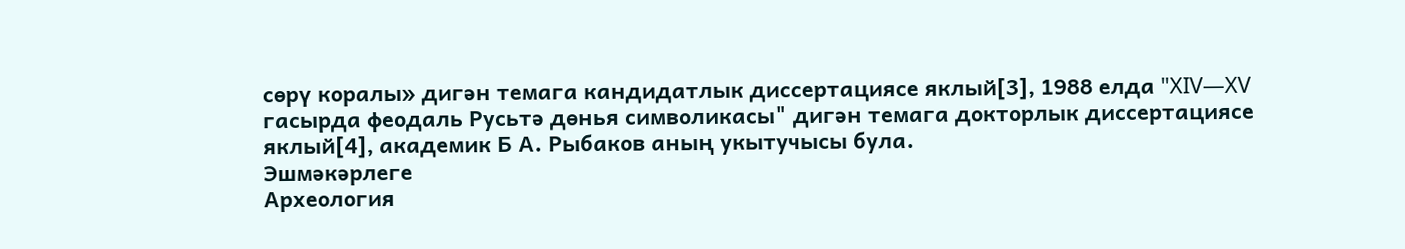сөрү коралы» дигән темага кандидатлык диссертациясе яклый[3], 1988 елда "XIV—XV гасырда феодаль Русьтә дөнья символикасы" дигән темага докторлык диссертациясе яклый[4], академик Б А. Рыбаков аның укытучысы була.
Эшмәкәрлеге
Археология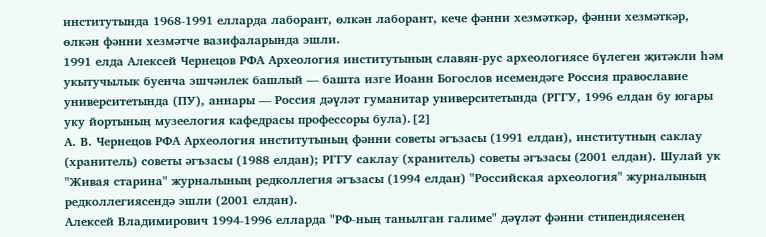институтында 1968-1991 елларда лаборант, өлкән лаборант, кече фәнни хезмәткәр, фәнни хезмәткәр, өлкән фәнни хезмәтче вазифаларында эшли.
1991 елда Алексей Чернецов РФА Археология институтының славян-рус археологиясе бүлеген җитәкли һәм укытучылык буенча эшчәнлек башлый — башта изге Иоанн Богослов исемендәге Россия православие университетында (ПУ), аннары — Россия дәүләт гуманитар университетында (РГГУ, 1996 елдан бу югары уку йортының музеелогия кафедрасы профессоры була).[2]
А. В. Чернецов РФА Археология институтының фәнни советы әгъзасы (1991 елдан), институтның саклау (хранитель) советы әгъзасы (1988 елдан); РГГУ саклау (хранитель) советы әгъзасы (2001 елдан). Шулай ук "Живая старина" журналының редколлегия әгъзасы (1994 елдан) "Российская археология" журналының редколлегиясендә эшли (2001 елдан).
Алексей Владимирович 1994-1996 елларда "РФ-ның танылган галиме" дәүләт фәнни стипендиясенең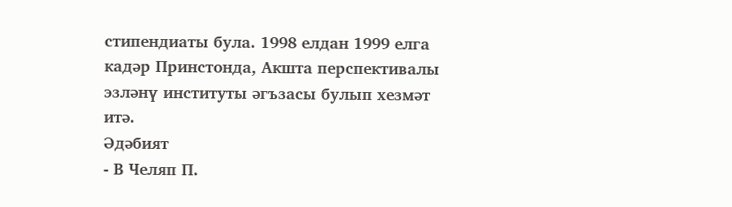стипендиаты була. 1998 елдан 1999 елга кадәр Принстонда, Акшта перспективалы эзләнү институты әгъзасы булып хезмәт итә.
Әдәбият
- В Челяп П.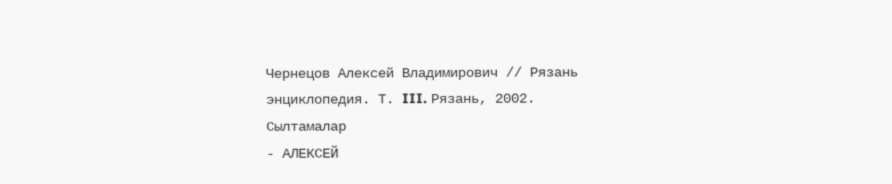Чернецов Алексей Владимирович // Рязань энциклопедия. Т. III. Рязань, 2002.
Сылтамалар
- АЛЕКСЕЙ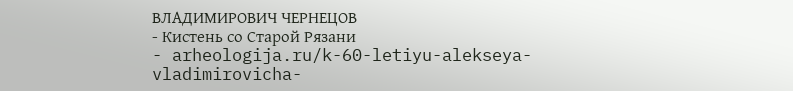ВЛАДИМИРОВИЧ ЧЕРНЕЦОВ
- Кистень со Старой Рязани
- arheologija.ru/k-60-letiyu-alekseya-vladimirovicha-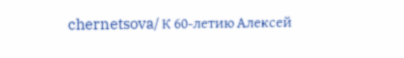chernetsova/ К 60-летию Алексей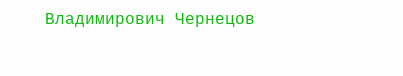Владимирович Чернецов